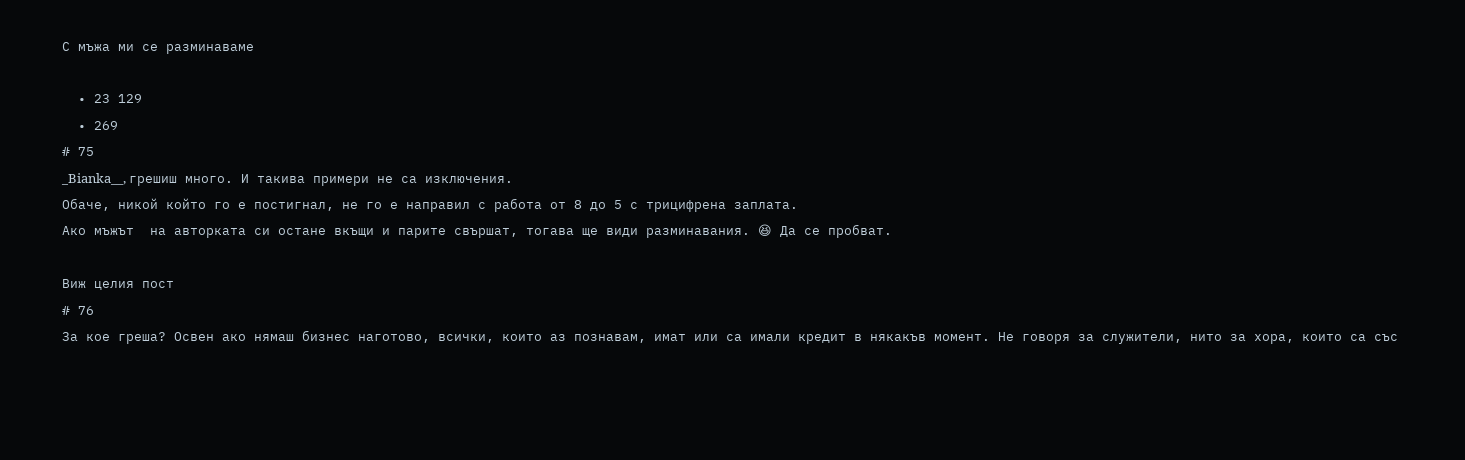С мъжа ми се разминаваме

  • 23 129
  • 269
# 75
_Bianka__, грешиш много. И такива примери не са изключения.
Обаче, никой който го е постигнал, не го е направил с работа от 8 до 5 с трицифрена заплата.
Ако мъжът  на авторката си остане вкъщи и парите свършат, тогава ще види разминавания. 😆 Да се пробват.

Виж целия пост
# 76
За кое греша? Освен ако нямаш бизнес наготово, всички, които аз познавам, имат или са имали кредит в някакъв момент. Не говоря за служители, нито за хора, които са със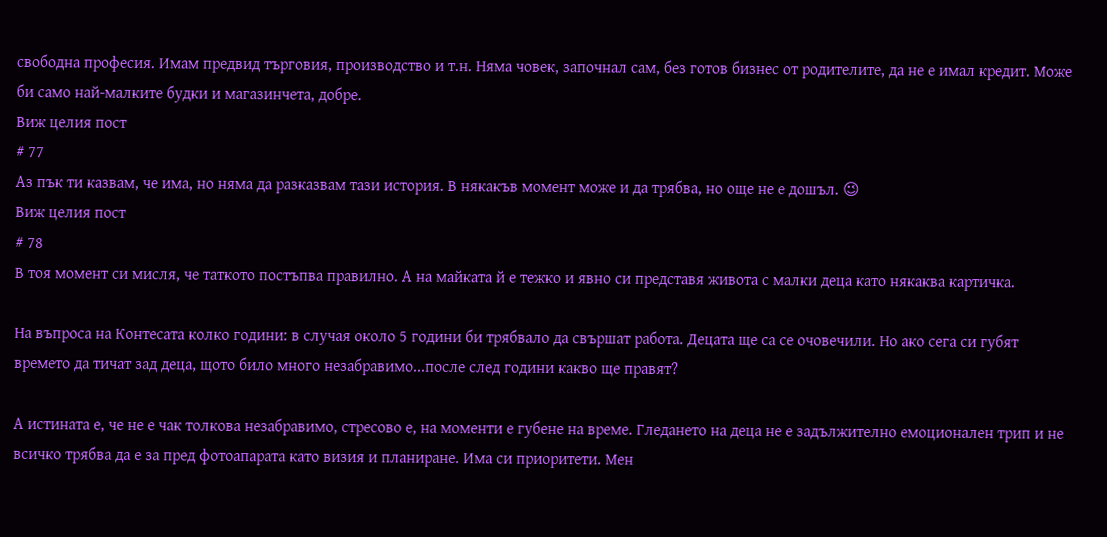свободна професия. Имам предвид търговия, производство и т.н. Няма човек, започнал сам, без готов бизнес от родителите, да не е имал кредит. Може би само най-малките будки и магазинчета, добре.
Виж целия пост
# 77
Аз пък ти казвам, че има, но няма да разказвам тази история. В някакъв момент може и да трябва, но още не е дошъл. 😉
Виж целия пост
# 78
В тоя момент си мисля, че таткото постъпва правилно. А на майката й е тежко и явно си представя живота с малки деца като някаква картичка.

На въпроса на Контесата колко години: в случая около 5 години би трябвало да свършат работа. Децата ще са се очовечили. Но ако сега си губят времето да тичат зад деца, щото било много незабравимо...после след години какво ще правят?

А истината е, че не е чак толкова незабравимо, стресово е, на моменти е губене на време. Гледането на деца не е задължително емоционален трип и не всичко трябва да е за пред фотоапарата като визия и планиране. Има си приоритети. Мен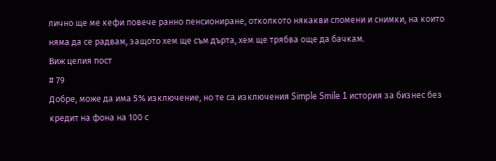лично ще ме кефи повече ранно пенсиониране, отколкото някакви спомени и снимки, на които няма да се радвам, защото хем ще съм дърта, хем ще трябва още да бачкам.
Виж целия пост
# 79
Добре, може да има 5% изключение, но те са изключения Simple Smile 1 история за бизнес без кредит на фона на 100 с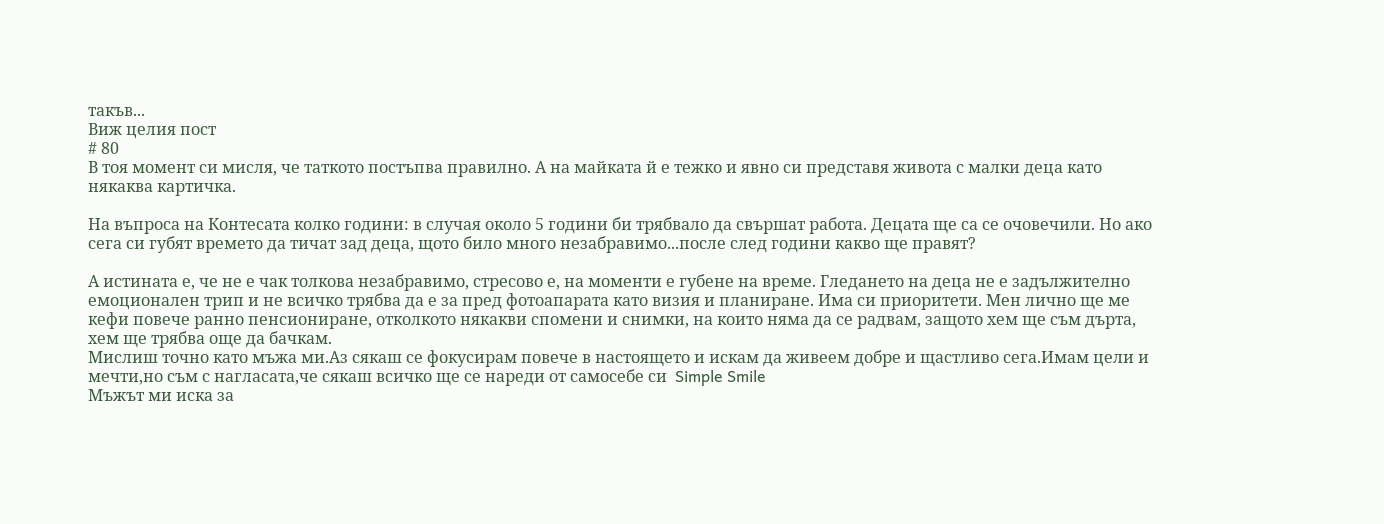такъв...
Виж целия пост
# 80
В тоя момент си мисля, че таткото постъпва правилно. А на майката й е тежко и явно си представя живота с малки деца като някаква картичка.

На въпроса на Контесата колко години: в случая около 5 години би трябвало да свършат работа. Децата ще са се очовечили. Но ако сега си губят времето да тичат зад деца, щото било много незабравимо...после след години какво ще правят?

А истината е, че не е чак толкова незабравимо, стресово е, на моменти е губене на време. Гледането на деца не е задължително емоционален трип и не всичко трябва да е за пред фотоапарата като визия и планиране. Има си приоритети. Мен лично ще ме кефи повече ранно пенсиониране, отколкото някакви спомени и снимки, на които няма да се радвам, защото хем ще съм дърта, хем ще трябва още да бачкам.
Мислиш точно като мъжа ми.Аз сякаш се фокусирам повече в настоящето и искам да живеем добре и щастливо сега.Имам цели и мечти,но съм с нагласата,че сякаш всичко ще се нареди от самосебе си  Simple Smile
Мъжът ми иска за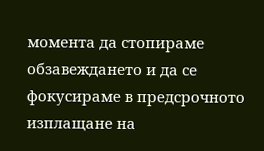момента да стопираме обзавеждането и да се фокусираме в предсрочното изплащане на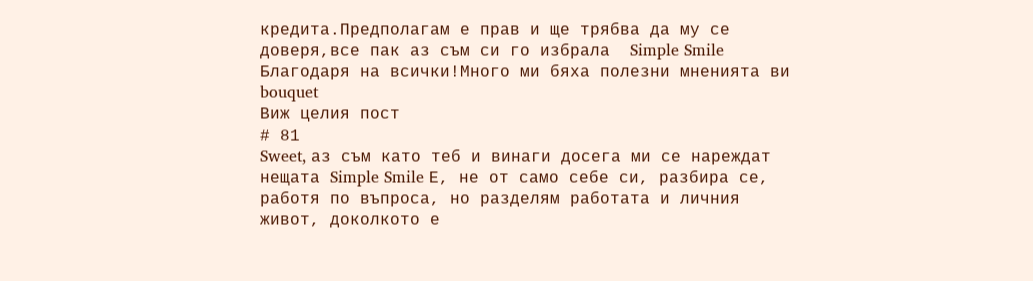кредита.Предполагам е прав и ще трябва да му се доверя,все пак аз съм си го избрала  Simple Smile
Благодаря на всички!Много ми бяха полезни мненията ви  bouquet
Виж целия пост
# 81
Sweet, аз съм като теб и винаги досега ми се нареждат нещата Simple Smile Е, не от само себе си, разбира се, работя по въпроса, но разделям работата и личния живот, доколкото е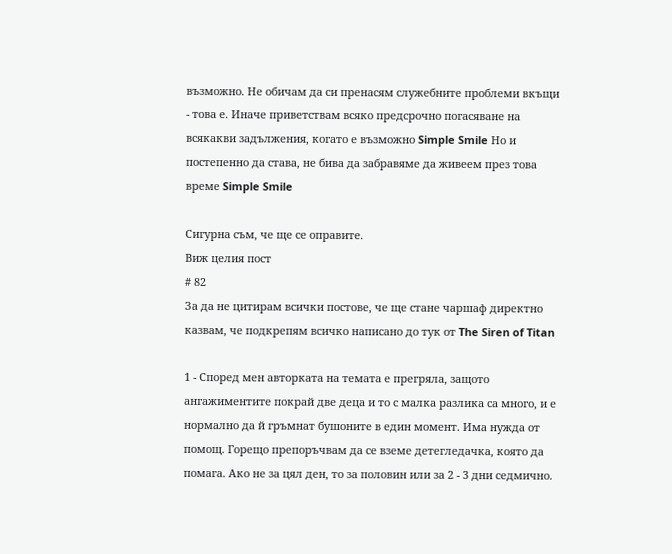възможно. Не обичам да си пренасям служебните проблеми вкъщи - това е. Иначе приветствам всяко предсрочно погасяване на всякакви задължения, когато е възможно Simple Smile Но и постепенно да става, не бива да забравяме да живеем през това време Simple Smile

Сигурна съм, че ще се оправите.
Виж целия пост
# 82
За да не цитирам всички постове, че ще стане чаршаф директно казвам, че подкрепям всичко написано до тук от The Siren of Titan

1 - Според мен авторката на темата е прегряла, защото ангажиментите покрай две деца и то с малка разлика са много, и е нормално да й гръмнат бушоните в един момент. Има нужда от помощ. Горещо препоръчвам да се вземе детегледачка, която да помага. Ако не за цял ден, то за половин или за 2 - 3 дни седмично.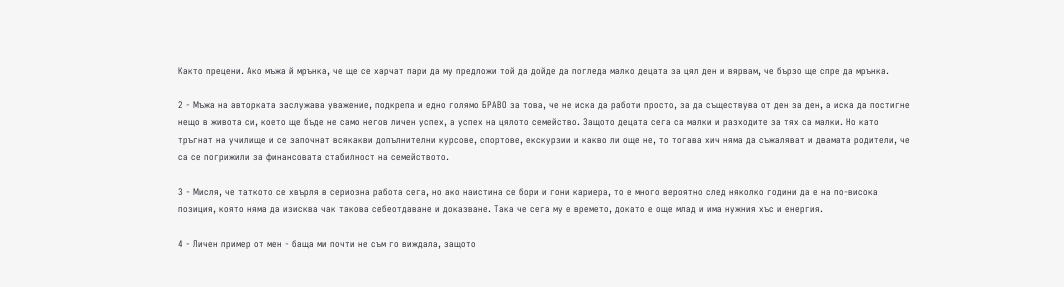Както прецени. Ако мъжа й мрънка, че ще се харчат пари да му предложи той да дойде да погледа малко децата за цял ден и вярвам, че бързо ще спре да мрънка.

2 - Мъжа на авторката заслужава уважение, подкрепа и едно голямо БРАВО за това, че не иска да работи просто, за да съществува от ден за ден, а иска да постигне нещо в живота си, което ще бъде не само негов личен успех, а успех на цялото семейство. Защото децата сега са малки и разходите за тях са малки. Но като тръгнат на училище и се започнат всякакви допълнителни курсове, спортове, екскурзии и какво ли още не, то тогава хич няма да съжаляват и двамата родители, че са се погрижили за финансовата стабилност на семейството.

3 - Мисля, че таткото се хвърля в сериозна работа сега, но ако наистина се бори и гони кариера, то е много вероятно след няколко години да е на по-висока позиция, която няма да изисква чак такова себеотдаване и доказване. Така че сега му е времето, докато е още млад и има нужния хъс и енергия.

4 - Личен пример от мен - баща ми почти не съм го виждала, защото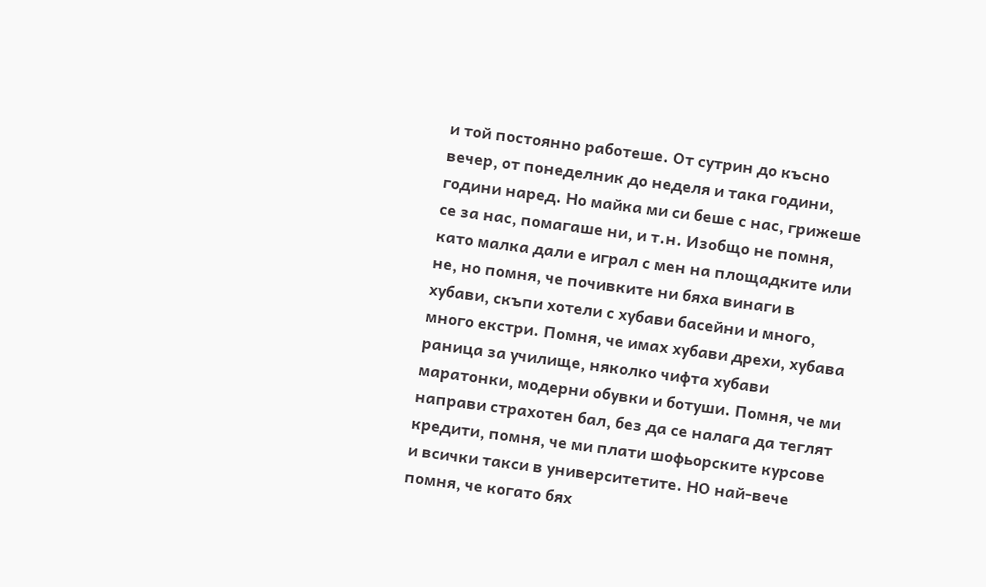и той постоянно работеше. От сутрин до късно вечер, от понеделник до неделя и така години, години наред. Но майка ми си беше с нас, грижеше се за нас, помагаше ни, и т.н. Изобщо не помня, като малка дали е играл с мен на площадките или не, но помня, че почивките ни бяха винаги в хубави, скъпи хотели с хубави басейни и много, много екстри. Помня, че имах хубави дрехи, хубава раница за училище, няколко чифта хубави маратонки, модерни обувки и ботуши. Помня, че ми направи страхотен бал, без да се налага да теглят кредити, помня, че ми плати шофьорските курсове и всички такси в университетите. НО най-вече помня, че когато бях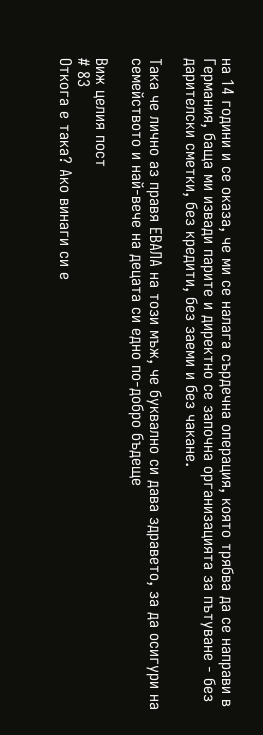на 14 години и се оказа, че ми се налага сърдечна операция, която трябва да се направи в Германия, баща ми извади парите и директно се започна организацията за пътуване - без дарителски сметки, без кредити, без заеми и без чакане.

Така че лично аз правя ЕВАЛА на този мъж, че буквално си дава здравето, за да осигури на семейството и най-вече на децата си едно по-добро бъдеще

Виж целия пост
# 83
Откога е така? Ако винаги си е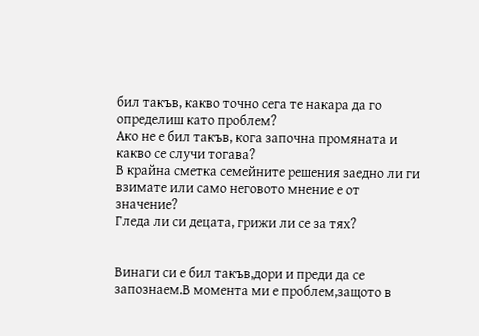бил такъв, какво точно сега те накара да го определиш като проблем?
Ако не е бил такъв, кога започна промяната и какво се случи тогава?
В крайна сметка семейните решения заедно ли ги взимате или само неговото мнение е от значение?
Гледа ли си децата, грижи ли се за тях?


Винаги си е бил такъв,дори и преди да се запознаем.В момента ми е проблем,защото в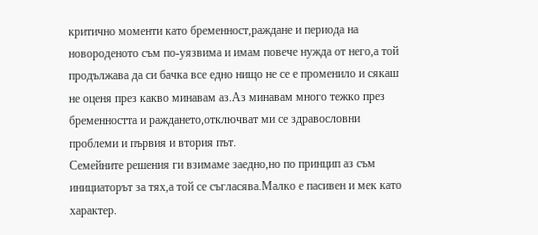критично моменти като бременност,раждане и периода на новороденото съм по-уязвима и имам повече нужда от него,а той продължава да си бачка все едно нищо не се е променило и сякаш не оценя през какво минавам аз.Аз минавам много тежко през бременността и раждането,отключват ми се здравословни проблеми и първия и втория път.
Семейните решения ги взимаме заедно,но по принцип аз съм инициаторът за тях,а той се съгласява.Малко е пасивен и мек като характер.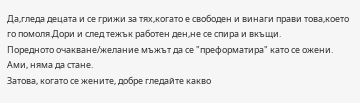Да,гледа децата и се грижи за тях,когато е свободен и винаги прави това,което го помоля.Дори и след тежък работен ден,не се спира и вкъщи.
Поредното очакване/желание мъжът да се "преформатира" като се ожени.
Ами, няма да стане.
Затова, когато се жените, добре гледайте какво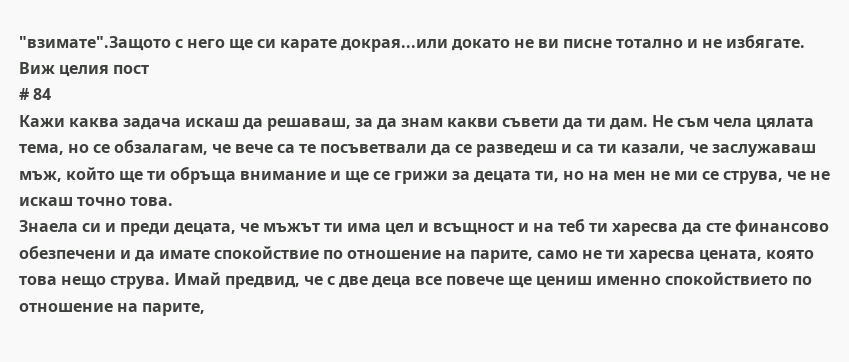"взимате".Защото с него ще си карате докрая...или докато не ви писне тотално и не избягате.
Виж целия пост
# 84
Кажи каква задача искаш да решаваш, за да знам какви съвети да ти дам. Не съм чела цялата тема, но се обзалагам, че вече са те посъветвали да се разведеш и са ти казали, че заслужаваш мъж, който ще ти обръща внимание и ще се грижи за децата ти, но на мен не ми се струва, че не искаш точно това.
Знаела си и преди децата, че мъжът ти има цел и всъщност и на теб ти харесва да сте финансово обезпечени и да имате спокойствие по отношение на парите, само не ти харесва цената, която това нещо струва. Имай предвид, че с две деца все повече ще цениш именно спокойствието по отношение на парите,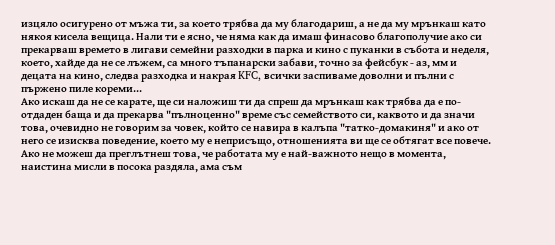изцяло осигурено от мъжа ти, за което трябва да му благодариш, а не да му мрънкаш като някоя кисела вещица. Нали ти е ясно, че няма как да имаш финасово благополучие ако си прекарваш времето в лигави семейни разходки в парка и кино с пуканки в събота и неделя, което, хайде да не се лъжем, са много тъпанарски забави, точно за фейсбук - аз, мм и децата на кино, следва разходка и накрая KFC, всички заспиваме доволни и пълни с пържено пиле кореми...
Ако искаш да не се карате, ще си наложиш ти да спреш да мрънкаш как трябва да е по-отдаден баща и да прекарва "пълноценно" време със семейството си, каквото и да значи това, очевидно не говорим за човек, който се навира в калъпа "татко-домакиня" и ако от него се изисква поведение, което му е неприсъщо, отношенията ви ще се обтягат все повече. Ако не можеш да преглътнеш това, че работата му е най-важното нещо в момента, наистина мисли в посока раздяла, ама съм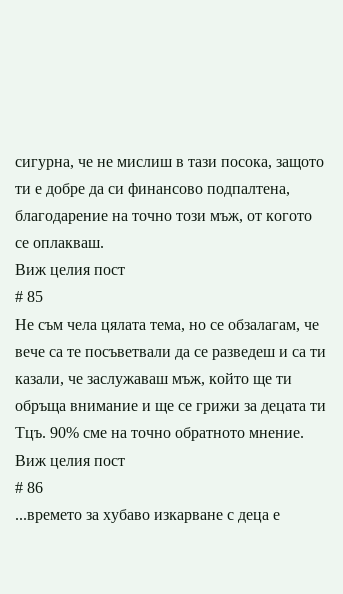сигурна, че не мислиш в тази посока, защото ти е добре да си финансово подпалтена, благодарение на точно този мъж, от когото се оплакваш.
Виж целия пост
# 85
Не съм чела цялата тема, но се обзалагам, че вече са те посъветвали да се разведеш и са ти казали, че заслужаваш мъж, който ще ти обръща внимание и ще се грижи за децата ти
Тцъ. 90% сме на точно обратното мнение.
Виж целия пост
# 86
...времето за хубаво изкарване с деца е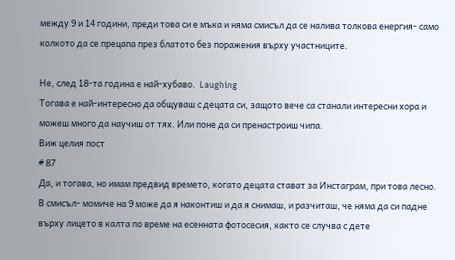между 9 и 14 години, преди това си е мъка и няма смисъл да се налива толкова енергия- само колкото да се прецапа през блатото без поражения върху участниците.

Не, след 18-та година е най-хубаво.  Laughing
Тогава е най-интересно да общуваш с децата си, защото вече са станали интересни хора и можеш много да научиш от тях. Или поне да си пренастроиш чипа.
Виж целия пост
# 87
Да, и тогава, но имам предвид времето, когато децата стават за Инстаграм, при това лесно. В смисъл- момиче на 9 може да я наконтиш и да я снимаш, и разчиташ, че няма да си падне върху лицето в калта по време на есенната фотосесия, както се случва с дете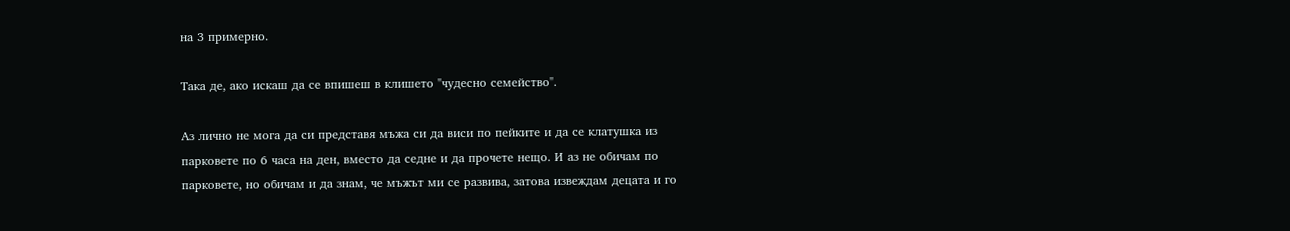на 3 примерно.

Така де, ако искаш да се впишеш в клишето "чудесно семейство".

Аз лично не мога да си представя мъжа си да виси по пейките и да се клатушка из парковете по 6 часа на ден, вместо да седне и да прочете нещо. И аз не обичам по парковете, но обичам и да знам, че мъжът ми се развива, затова извеждам децата и го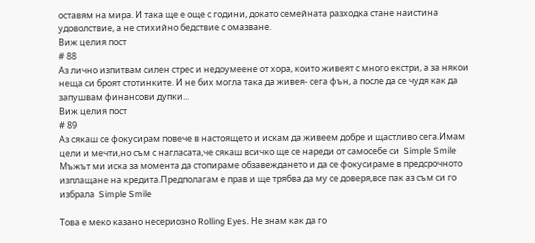оставям на мира. И така ще е още с години, докато семейната разходка стане наистина удоволствие, а не стихийно бедствие с омазване.
Виж целия пост
# 88
Аз лично изпитвам силен стрес и недоумеене от хора, които живеят с много екстри, а за някои неща си броят стотинките. И не бих могла така да живея- сега фън, а после да се чудя как да запушвам финансови дупки...
Виж целия пост
# 89
Аз сякаш се фокусирам повече в настоящето и искам да живеем добре и щастливо сега.Имам цели и мечти,но съм с нагласата,че сякаш всичко ще се нареди от самосебе си  Simple Smile
Мъжът ми иска за момента да стопираме обзавеждането и да се фокусираме в предсрочното изплащане на кредита.Предполагам е прав и ще трябва да му се доверя,все пак аз съм си го избрала  Simple Smile

Това е меко казано несериозно Rolling Eyes. Не знам как да го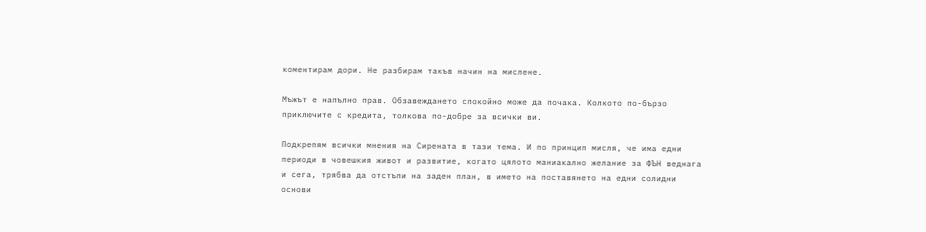коментирам дори. Не разбирам такъв начин на мислене.

Мъжът е напълно прав. Обзавеждането спокойно може да почака. Колкото по-бързо приключите с кредита, толкова по-добре за всички ви.

Подкрепям всички мнения на Сирената в тази тема. И по принцип мисля, че има едни периоди в човешкия живот и развитие, когато цялото маниакално желание за ФЪН веднага и сега, трябва да отстъпи на заден план, в името на поставянето на едни солидни основи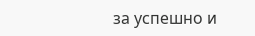за успешно и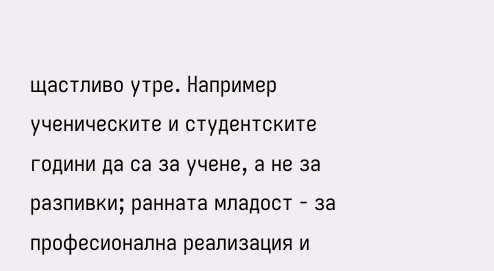щастливо утре. Например ученическите и студентските години да са за учене, а не за разпивки; ранната младост - за професионална реализация и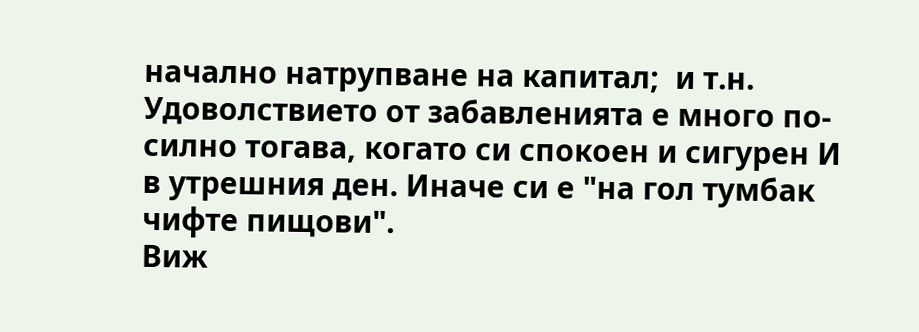начално натрупване на капитал;  и т.н.
Удоволствието от забавленията е много по-силно тогава, когато си спокоен и сигурен И в утрешния ден. Иначе си е "на гол тумбак чифте пищови".
Виж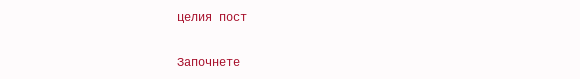целия пост

Започнете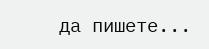да пишете...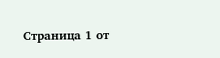Страница 1 от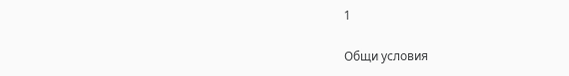1

Общи условия